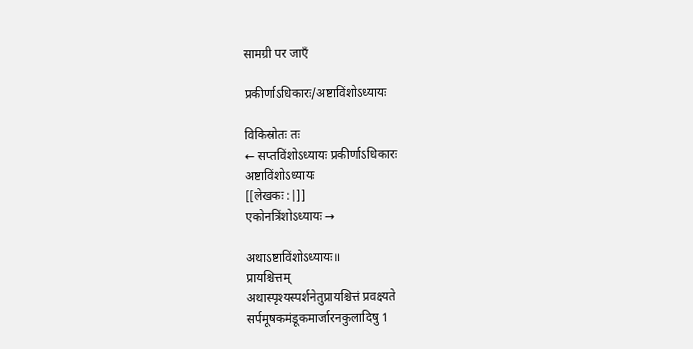सामग्री पर जाएँ

प्रकीर्णाऽधिकारः/अष्टाविंशोऽध्यायः

विकिस्रोतः तः
← सप्तविंशोऽध्यायः प्रकीर्णाऽधिकारः
अष्टाविंशोऽध्यायः
[[लेखकः :|]]
एकोनत्रिंशोऽध्यायः →

अथाऽष्टाविंशोऽध्यायः॥
प्रायश्चित्तम्
अथास्पृश्यस्पर्शनेतुप्रायश्चित्तं प्रवक्ष्यते
सर्पमूषकमंडूकमार्जारनकुलादिषु 1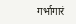गर्भागारं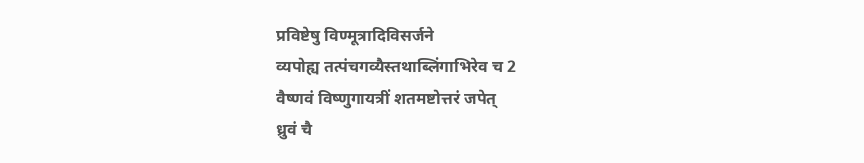प्रविष्टेषु विण्मूत्रादिविसर्जने
व्यपोह्य तत्पंचगव्यैस्तथाब्लिंगाभिरेव च 2
वैष्णवं विष्णुगायत्रीं शतमष्टोत्तरं जपेत्
ध्रुवं चै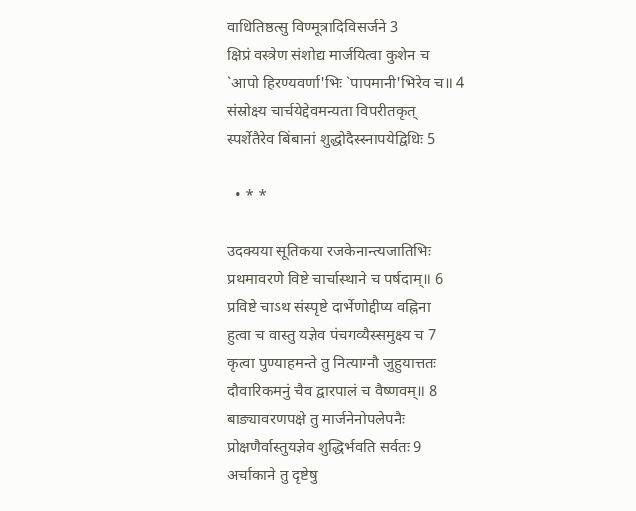वाधितिष्ठत्सु विण्मूत्रादिविसर्जने 3
क्षिप्रं वस्त्रेण संशोद्य मार्जयित्वा कुशेन च
`आपो हिरण्यवर्णा'भिः `पापमानी'भिरेव च॥ 4
संस्रोक्ष्य चार्चयेद्देवमन्यता विपरीतकृत्
स्पर्शेतैरेव बिंबानां शुद्धोदैस्स्नापयेद्विधिः 5

  • * *

उदक्यया सूतिकया रजकेनान्त्यजातिभिः
प्रथमावरणे विष्टे चार्चास्थाने च पर्षदाम्॥ 6
प्रविष्टे चाऽथ संस्पृष्टे दार्भेणोद्दीप्य वह्निना
हुत्वा च वास्तु यज्ञेव पंचगव्यैस्समुक्ष्य च 7
कृत्वा पुण्याहमन्ते तु नित्याग्नौ जुहुयात्ततः
दौवारिकमनुं चैव द्वारपालं च वैष्णवम्॥ 8
बाङ्यावरणपक्षे तु मार्जनेनोपलेपनैः
प्रोक्षणैर्वास्तुयज्ञेव शुद्धिर्भवति सर्वतः 9
अर्चाकाने तु दृष्टेषु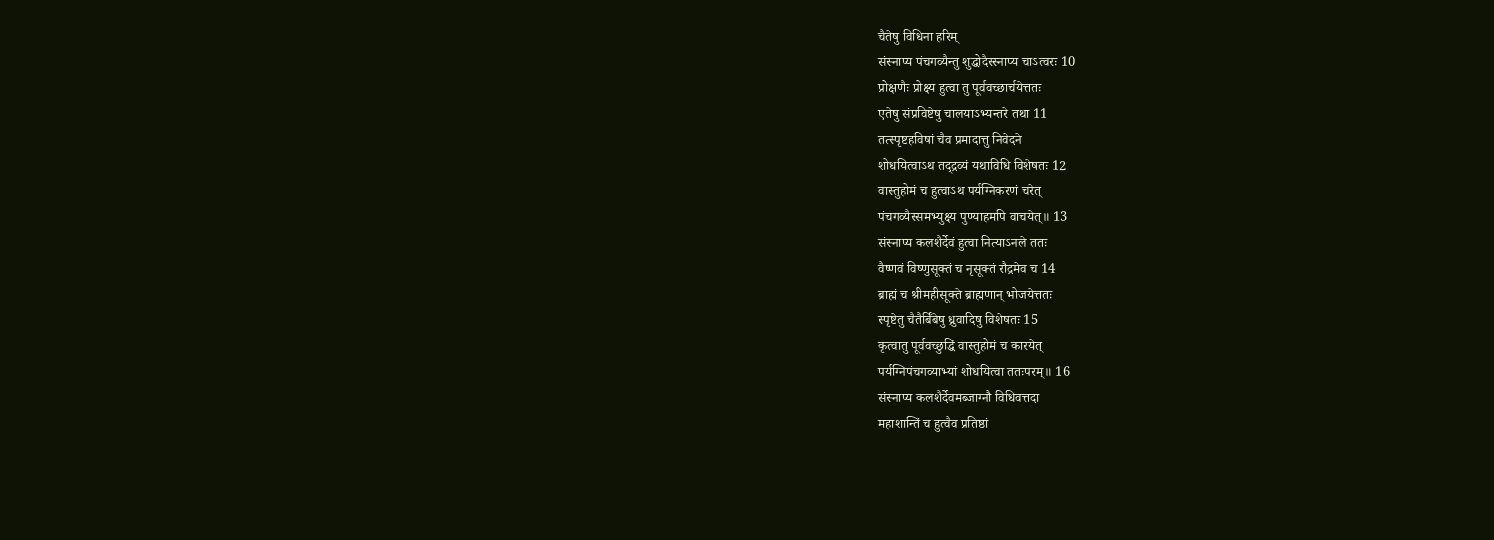चैतेषु विधिना हरिम्
संस्नाप्य पंचगव्यैन्तु शुद्धोदैस्स्नाप्य चाऽत्वरः 10
प्रोक्षणैः प्रोक्ष्य हुत्वा तु पूर्ववच्छार्चयेत्ततः
एतेषु संप्रविष्टेषु चालयाऽभ्यन्तरे तथा 11
तत्स्पृष्टहविषां चैव प्रमादात्तु निवेदने
शोधयित्वाऽथ तद्द्रव्यं यथाविधि विशेषतः 12
वास्तुहोमं च हुत्वाऽथ पर्यग्निकरणं चरेत्
पंचगव्यैस्समभ्युक्ष्य पुण्याहमपि वाचयेत्॥ 13
संस्नाप्य कलशैर्देवं हुत्वा नित्याऽनले ततः
वैष्णवं विष्णुसूक्तं च नृसूक्तं रौद्रमेव च 14
ब्राह्मं च श्रीमहीसूक्ते ब्राह्मणान्‌ भोजयेत्ततः
स्पृष्टेतु चैतैर्बिंबेषु ध्रुवादिषु विशेषतः 15
कृत्वातु पूर्ववच्छुद्धिं वास्तुहोमं च कारयेत्
पर्यग्निपंचगव्याभ्यां शोधयित्वा ततःपरम्॥ 16
संस्नाप्य कलशैर्देवमब्जाग्नौ विधिवत्तदा
महाशान्तिं च हुत्वैव प्रतिष्ठां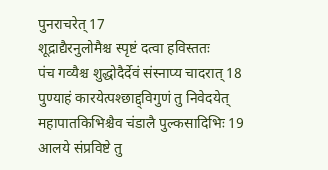पुनराचरेत् 17
शूद्राद्यैरनुलोमैश्च स्पृष्टं दत्वा हविस्ततः
पंच गव्यैश्च शुद्धोदैर्देवं संस्नाप्य चादरात् 18
पुण्याहं कारयेत्पश्छाद्द्विगुणं तु निवेदयेत्
महापातकिभिश्चैव चंडालै पुल्कसादिभिः 19
आलये संप्रविष्टे तु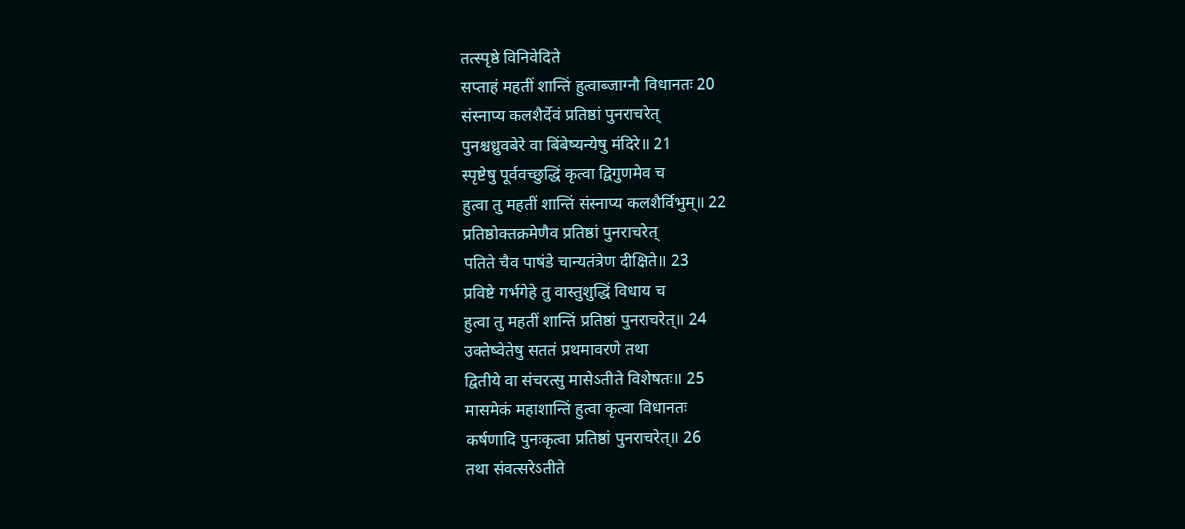तत्स्पृष्ठे विनिवेदिते
सप्ताहं महतीं शान्तिं हुत्वाब्जाग्नौ विधानतः 20
संस्नाप्य कलशैर्देवं प्रतिष्ठां पुनराचरेत्
पुनश्चध्रुवबेरे वा बिंबेष्यन्येषु मंदिरे॥ 21
स्पृष्टेषु पूर्ववच्छुद्धिं कृत्वा द्विगुणमेव च
हुत्वा तु महतीं शान्तिं संस्नाप्य कलशैर्विभुम्॥ 22
प्रतिष्ठोक्तक्रमेणैव प्रतिष्ठां पुनराचरेत्
पतिते चैव पाषंडे चान्यतंत्रेण दीक्षिते॥ 23
प्रविष्टे गर्भगेहे तु वास्तुशुद्धिं विधाय च
हुत्वा तु महतीं शान्तिं प्रतिष्ठां पुनराचरेत्॥ 24
उक्तेष्वेतेषु सततं प्रथमावरणे तथा
द्वितीये वा संचरत्सु मासेऽतीते विशेषतः॥ 25
मासमेकं महाशान्तिं हुत्वा कृत्वा विधानतः
कर्षणादि पुनःकृत्वा प्रतिष्ठां पुनराचरेत्॥ 26
तथा संवत्सरेऽतीते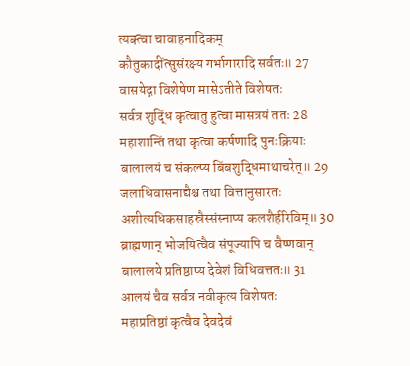त्यक्त्वा चावाहनादिकम्
कौतुकादींत्सुसंरक्ष्य गर्भागारादि सर्वतः॥ 27
वासयेद्गा विशेषेण मासेऽतीते विशेषतः
सर्वत्र शुद्धिं कृत्वातु हुत्वा मासत्रयं ततः 28
महाशान्तिं तथा कृत्वा कर्षणादि पुनःक्रियाः
बालालयं च संकल्प्य बिंबशुद्धिमाथाचरेत्॥ 29
जलाधिवासनाद्यैश्च तथा वित्तानुसारतः
अशीत्यधिकसाहस्रैस्संस्नाप्य कलशैर्हरिविम्॥ 30
ब्राह्मणान्‌ भोजयित्वैव संपूज्यापि च वैष्णवान्‌
बालालये प्रतिष्ठाप्य देवेशं विधिवत्ततः॥ 31
आलयं चैव सर्वत्र नवीकृत्य विशेषतः
महाप्रतिष्ठां कृत्वैव देवदेवं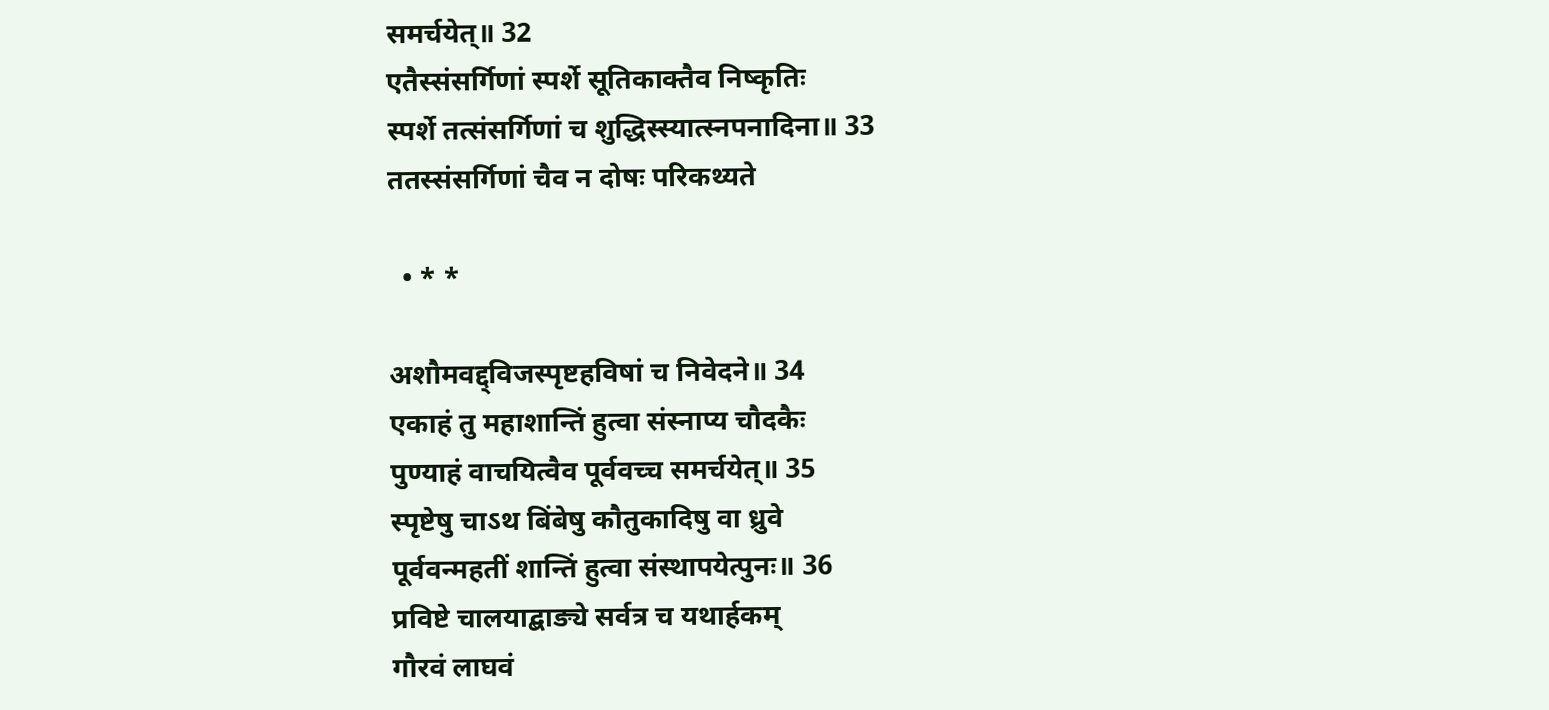समर्चयेत्॥ 32
एतैस्संसर्गिणां स्पर्शे सूतिकाक्तैव निष्कृतिः
स्पर्शे तत्संसर्गिणां च शुद्धिस्स्यात्स्नपनादिना॥ 33
ततस्संसर्गिणां चैव न दोषः परिकथ्यते

  • * *

अशौमवद्द्विजस्पृष्टहविषां च निवेदने॥ 34
एकाहं तु महाशान्तिं हुत्वा संस्नाप्य चौदकैः
पुण्याहं वाचयित्वैव पूर्ववच्च समर्चयेत्॥ 35
स्पृष्टेषु चाऽथ बिंबेषु कौतुकादिषु वा ध्रुवे
पूर्ववन्महतीं शान्तिं हुत्वा संस्थापयेत्पुनः॥ 36
प्रविष्टे चालयाद्बाङ्ये सर्वत्र च यथार्हकम्
गौरवं लाघवं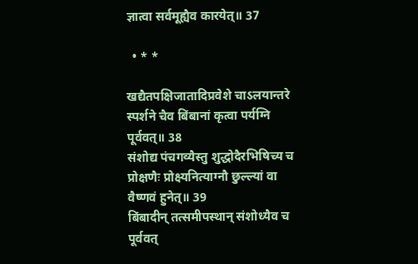ज्ञात्वा सर्वमूह्यैव कारयेत्॥ 37

  • * *

खद्यैतपक्षिजातादिप्रवेशे चाऽलयान्तरे
स्पर्शने चैव बिंबानां कृत्वा पर्यग्नि पूर्ववत्॥ 38
संशोद्य पंचगव्यैस्तु शुद्धोदैरभिषिच्य च
प्रोक्षणैः प्रोक्ष्यनित्याग्नौ छुल्ल्यां वा वैष्णवं हुनेत्॥ 39
बिंबादीन्‌ तत्समीपस्थान्‌ संशोध्यैव च पूर्ववत्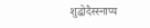शुद्धोदैस्स्नाप्य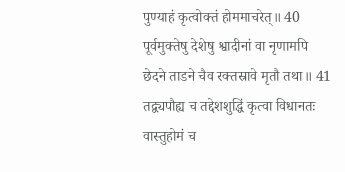पुण्याहं कृत्वोक्तं होममाचरेत्॥ 40
पूर्वमुक्तेषु देशेषु श्वादीनां वा नृणामपि
छेदने ताडने चैव रक्तस्रावे मृतौ तथा॥ 41
तद्व्यपौह्य च तद्देशशुद्धिं कृत्वा विधानतः
वास्तुहोमं च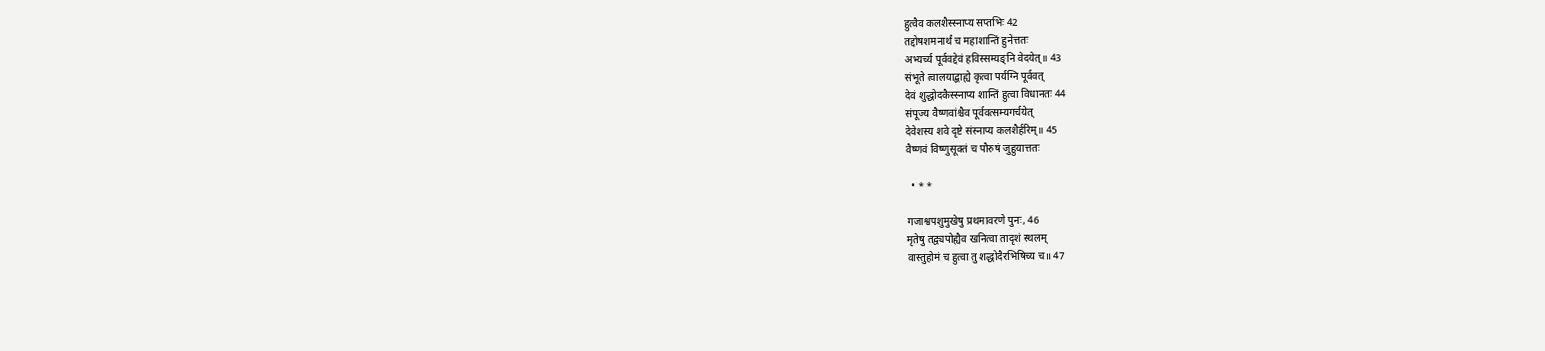हुत्वैव कलशैस्स्नाप्य सप्तभिः 42
तद्दोषशमनार्थं च महाशान्तिं हुनेत्ततः
अभ्यर्च्य पूर्ववद्देवं हविस्सम्यङ्नि वेदयेत्॥ 43
संभूते त्वालयाद्बाह्ये कृत्वा पर्यग्नि पूर्ववत्
देवं शुद्धोदकैस्स्नाप्य शान्तिं हुत्वा विधानतः 44
संपूज्य वैष्णवांश्चैव पूर्ववत्सम्यगर्चयेत्
देवेशस्य शवे दृष्टे संस्नाप्य कलशैर्हरिम्॥ 45
वैष्णवं विष्णुसूक्तं च पौरुषं जुहुयात्ततः

  • * *

गजाश्वपशुमुखेषु प्रथमावरणे पुनः, 46
मृतेषु तद्व्यपोह्यैव खनित्वा तादृशं स्थलम्
वास्तुहोमं च हुत्वा तु शद्धोदैरभिषिच्य च॥ 47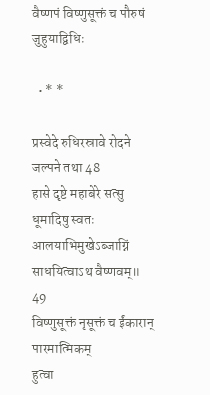वैष्णपं विष्णुसूक्तं च पौरुषं जुहुयाद्विधिः

  • * *

प्रस्वेदे रुधिरस्रावे रोदने जल्पने तथा 48
हासे दृष्टे महाबेरे सत्सु धूमादिषु स्वतः
आलयाभिमुखेऽब्जाग्निं साधयित्वाऽथ वैष्णवम्॥ 49
विष्णुसूक्तं नृसूक्तं च ईंकारान्‌ पारमात्मिकम्
हुत्वा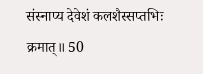संस्नाप्य देवेशं कलशैस्सप्तभिः क्रमात्॥ 50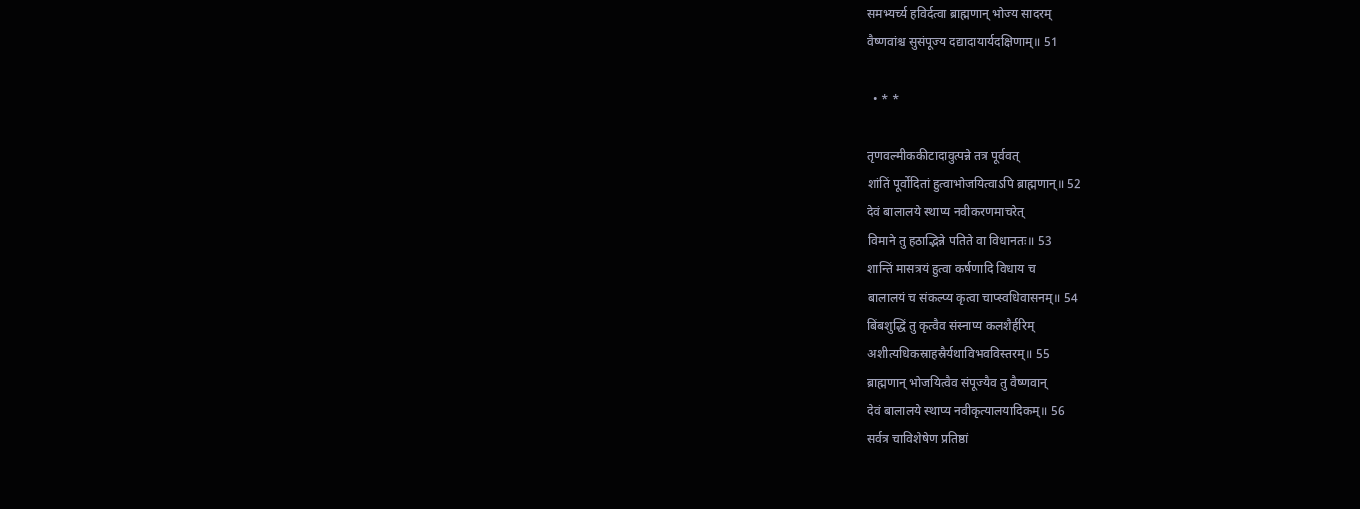समभ्यर्च्य हविर्दत्वा ब्राह्मणान्‌ भोज्य सादरम्
वैष्णवांश्च सुसंपूज्य दद्यादायार्यदक्षिणाम्॥ 51

  • * *

तृणवल्मीककीटादावुत्पन्ने तत्र पूर्ववत्
शांतिं पूर्वोदितां हुत्वाभोजयित्वाऽपि ब्राह्मणान्‌॥ 52
देवं बालालये स्थाप्य नवीकरणमाचरेत्
विमाने तु हठाद्भिन्ने पतिते वा विधानतः॥ 53
शान्तिं मासत्रयं हुत्वा कर्षणादि विधाय च
बालालयं च संकल्प्य कृत्वा चाप्स्वधिवासनम्॥ 54
बिंबशुद्धिं तु कृत्वैव संस्नाप्य कलशैर्हरिम्
अशीत्यधिकस्राहस्रैर्यथाविभवविस्तरम्॥ 55
ब्राह्मणान्‌ भोजयित्वैव संपूज्यैव तु वैष्णवान्‌
देवं बालालये स्थाप्य नवीकृत्यालयादिकम्॥ 56
सर्वत्र चाविशेषेण प्रतिष्ठां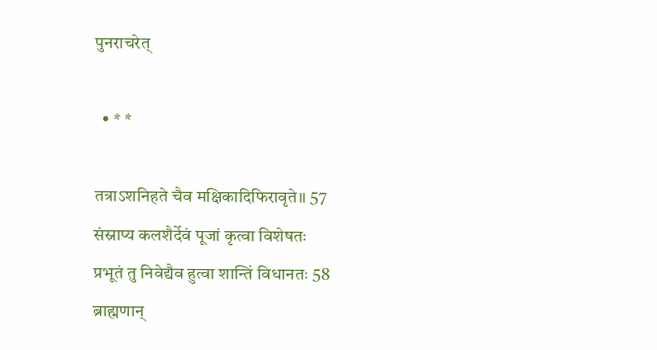पुनराचरेत्

  • * *

तत्राऽशनिहते चैव मक्षिकादिफिरावृते॥ 57
संस्नाप्य कलशैर्देवं पूजां कृत्वा विशेषतः
प्रभूतं तु निवेद्यैव हुत्वा शान्तिं विधानतः 58
ब्राह्मणान्‌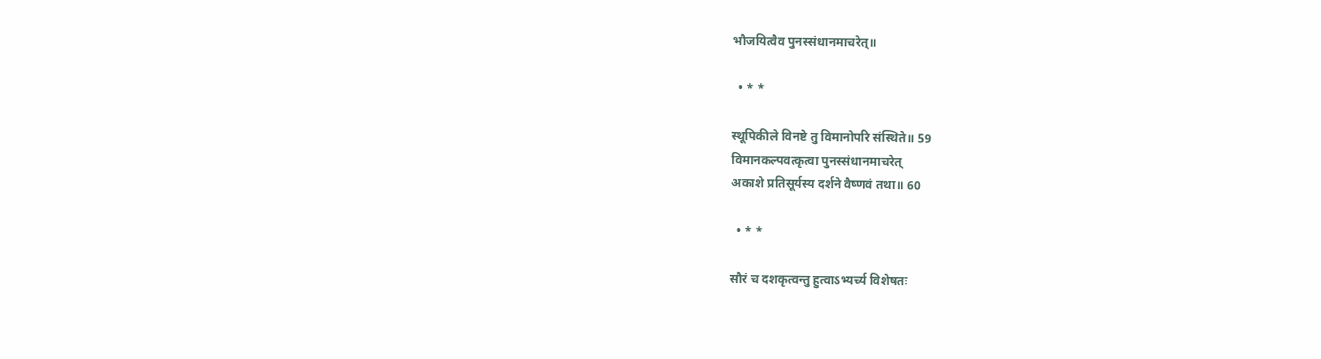भौजयित्वैव पुनस्संधानमाचरेत्॥

  • * *

स्थूपिकीले विनष्टे तु विमानोपरि संस्थिते॥ 59
विमानकल्पवत्कृत्वा पुनस्संधानमाचरेत्
अकाशे प्रतिसूर्यस्य दर्शने वैष्णवं तथा॥ 60

  • * *

सौरं च दशकृत्वन्तु हुत्वाऽभ्यर्च्य विशेषतः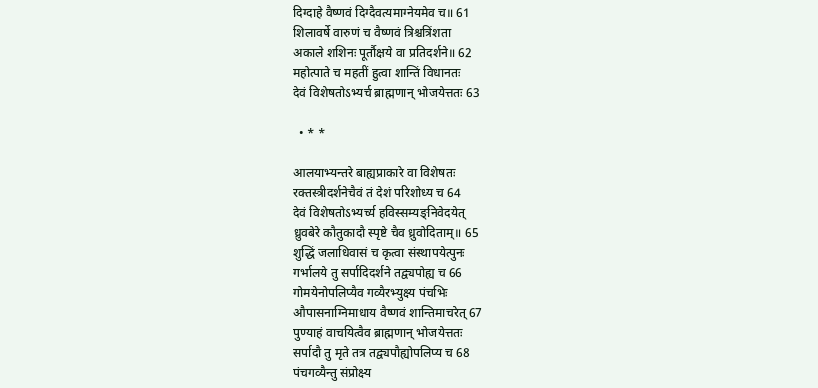दिग्दाहे वैष्णवं दिग्दैवत्यमाग्नेयमेव च॥ 61
शिलावर्षे वारुणं च वैष्णवं त्रिश्चत्रिंशता
अकाले शशिनः पूर्तौक्षये वा प्रतिदर्शने॥ 62
महोत्पाते च महतीं हुत्वा शान्तिं विधानतः
देवं विशेषतोऽभ्यर्च ब्राह्मणान्‌ भोजयेत्ततः 63

  • * *

आलयाभ्यन्तरे बाह्यप्राकारे वा विशेषतः
रक्तस्त्रीदर्शनेचैवं तं देशं परिशोध्य च 64
देवं विशेषतोऽभ्यर्च्य हविस्सम्यङ्निवेदयेत्
ध्रुवबेरे कौतुकादौ स्पृष्टे चैव ध्रुवोदिताम्॥ 65
शुद्धिं जलाधिवासं च कृत्वा संस्थापयेत्पुनः
गर्भालये तु सर्पादिदर्शने तद्व्यपोह्य च 66
गोमयेनोपलिप्यैव गव्यैरभ्युक्ष्य पंचभिः
औपासनाग्निमाधाय वैष्णवं शान्तिमाचरेत्‌ 67
पुण्याहं वाचयित्वैव ब्राह्मणान्‌ भोजयेत्ततः
सर्पादौ तु मृते तत्र तद्व्यपौह्योपलिप्य च 68
पंचगव्यैन्तु संप्रोक्ष्य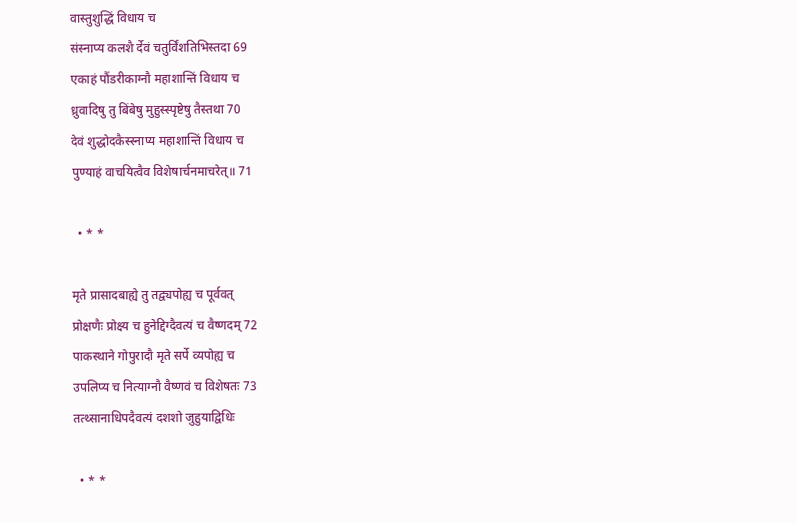वास्तुशुद्धिं विधाय च
संस्नाप्य कलशै र्देवं चतुर्विंशतिभिस्तदा 69
एकाहं पौंडरीकाग्नौ महाशान्तिं विधाय च
ध्रुवादिषु तु बिंबेषु मुहुस्स्पृष्टेषु तैस्तथा 70
देवं शुद्धोदकैस्स्नाप्य महाशान्तिं विधाय च
पुण्याहं वाचयित्वैव विशेषार्चनमाचरेत्॥ 71

  • * *

मृते प्रासादबाह्ये तु तद्व्यपोह्य च पूर्ववत्
प्रोक्षणैः प्रोक्ष्य च हुनेद्दिग्दैवत्यं च वैष्णदम् 72
पाकस्थाने गोपुरादौ मृते सर्पे व्यपोह्य च
उपलिप्य च नित्याग्नौ वैष्णवं च विशेषतः 73
तत्थ्सानाधिपदैवत्यं दशशो जुहुयाद्विधिः

  • * *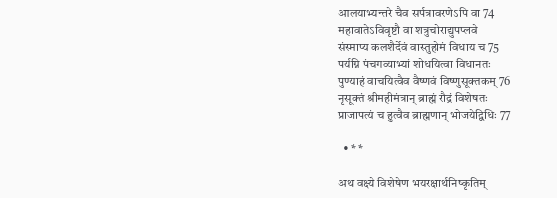आलयाभ्यन्तरे चैव सर्पत्रावरणेऽपि वा 74
महावातेऽविवृष्टौ वा शत्रुचोराद्युपप्लवे
संस्माप्य कलशैर्देवं वास्तुहोमं विधाय च 75
पर्यग्नि पंचगव्याभ्यां शोधयित्वा विधानतः
पुण्याहं वाचयित्वैव वैष्णवं विष्णुसूक्तकम् 76
नृसूक्तं श्रीमहीमंत्रान्‌ ब्राह्मं रौद्रं विशेषतः
प्राजापत्यं च हुत्वैव ब्राह्मणान्‌ भोजयेद्विधिः 77

  • * *

अथ वक्ष्ये विशेषेण भयरक्षार्थनिष्कृतिम्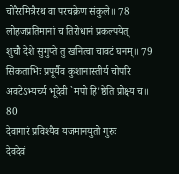चोरैरमित्रैरथ वा परचक्रेण संकुले॥ 78
लोहजप्रतिमानां च तिरोधानं प्रकल्पयेत्
शुचौ देशे सुगुप्ते तु खनित्वा चावटं घनम्॥ 79
सिकताभिः प्रपूर्यैव कुशानास्तीर्य चोपरि
अवटेऽभ्यर्च्य भूदेवी `मपो हि'ष्ठेति प्रोक्ष्य च॥ 80
देवागारं प्रविश्यैव यजमानयुतो गुरुः
देवदेवं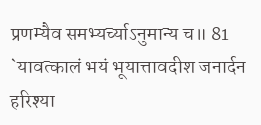प्रणम्यैव समभ्यर्च्याऽनुमान्य च॥ 81
`यावत्कालं भयं भूयात्तावदीश जनार्दन
हरिश्या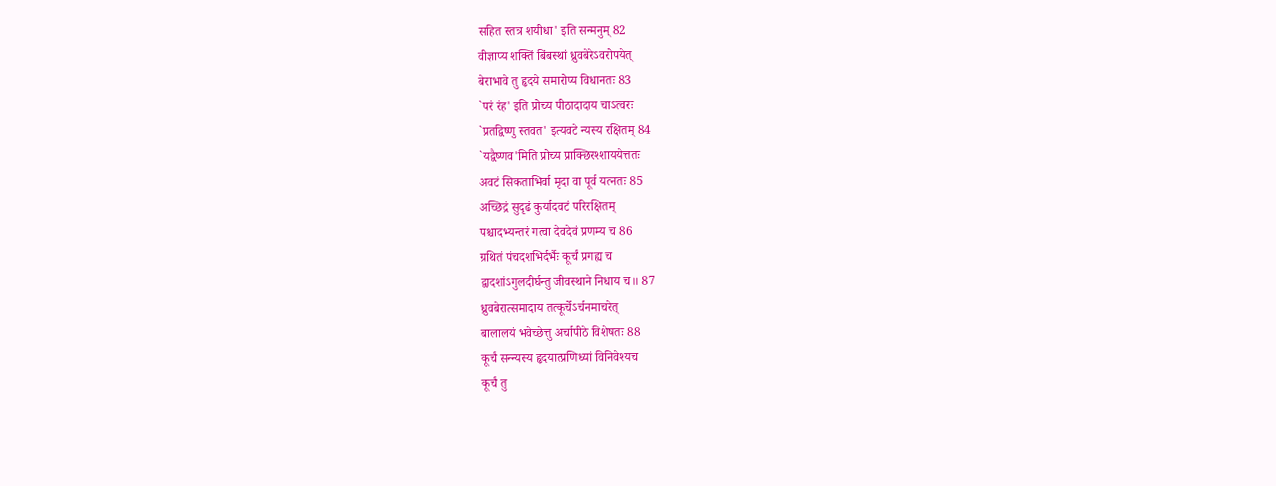सहित स्तत्र शयीधा' इति सन्मनुम् 82
वीज्ञाप्य शक्तिं बिंबस्थां ध्रुवबेरेऽवरोपयेत्
बेराभावे तु हृदये समारोप्य विधानतः 83
`परं रंह' इति प्रोच्य पीठादादाय चाऽत्वरः
`प्रतद्विष्णु स्तवत' इत्यवटे न्यस्य रक्षितम् 84
`यद्वैष्णव'मिति प्रोच्य प्राक्छिरश्शाययेत्ततः
अवटं सिकताभिर्वा मृदा वा पूर्व यत्नतः 85
अच्छिद्रं सुदृढं कुर्यादवटं परिरक्षितम्
पश्चादभ्यन्तरं गत्वा देवदेवं प्रणम्य च 86
ग्रथितं पंचदशभिर्दर्भैः कूर्चं प्रगह्य च
द्वादशांऽगुलदीर्घन्तु जीवस्थाने निधाय च॥ 87
ध्रुवबेरात्समादाय तत्कूर्चेऽर्चनमाचरेत्
बालालयं भवेच्छेत्तु अर्चापीठे विशेषतः 88
कूर्चं सन्न्यस्य हृदयात्प्रणिध्यां विनिवेश्यच
कूर्चं तु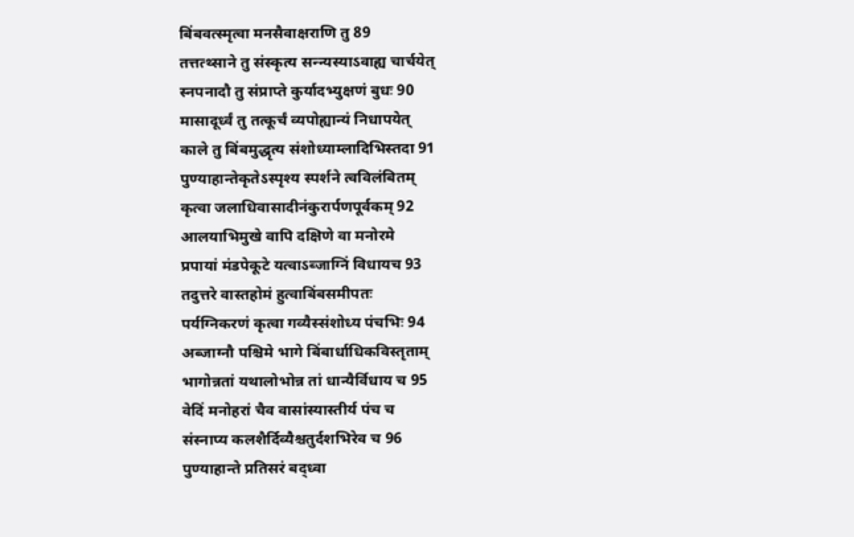बिंबवत्स्मृत्वा मनसैवाक्षराणि तु 89
तत्तत्थ्साने तु संस्कृत्य सन्न्यस्याऽवाह्य चार्चयेत्
स्नपनादौ तु संप्राप्ते कुर्यादभ्युक्षणं बुधः 90
मासादूर्ध्वं तु तत्कूर्चं व्यपोह्यान्यं निधापयेत्
काले तु बिंबमुद्धृत्य संशोध्याम्लादिभिस्तदा 91
पुण्याहान्तेकृतेऽस्पृश्य स्पर्शने त्वविलंबितम्
कृत्वा जलाधिवासादीनंकुरार्पणपूर्वकम् 92
आलयाभिमुखे वापि दक्षिणे वा मनोरमे
प्रपायां मंडपेकूटे यत्वाऽब्जाग्निं विधायच 93
तदुत्तरे वास्तहोमं हुत्वाबिंबसमीपतः
पर्यग्निकरणं कृत्वा गव्यैस्संशोध्य पंचभिः 94
अब्जाग्नौ पश्चिमे भागे बिंबार्धाधिकविस्तृताम्
भागोन्नतां यथालोभोन्न तां धान्यैर्विधाय च 95
वेदिं मनोहरां चैव वासांस्यास्तीर्य पंच च
संस्नाप्य कलशैर्दिव्यैश्चतुर्दशभिरेव च 96
पुण्याहान्ते प्रतिसरं बद्ध्वा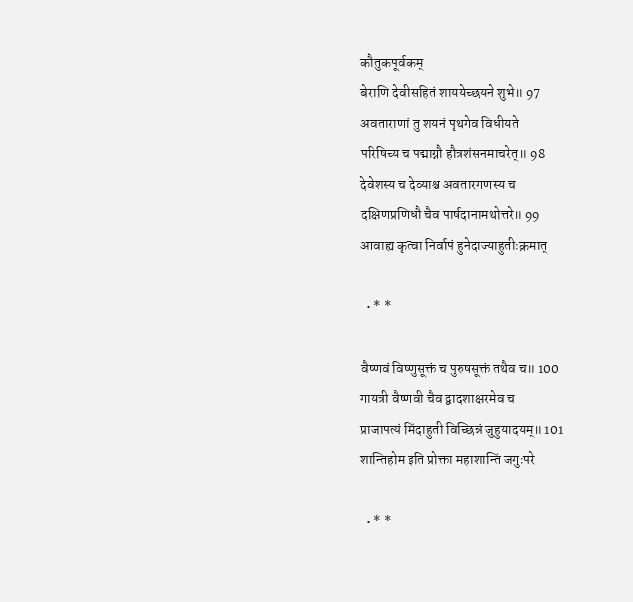कौतुकपूर्वकम्
बेराणि देवीसहितं शाययेच्छयने शुभे॥ 97
अवताराणां तु शयनं पृथगेव विधीयते
परिषिच्य च पद्माग्नौ हौत्रशंसनमाचरेत्॥ 98
देवेशस्य च देव्याश्च अवतारगणस्य च
दक्षिणप्रणिधौ चैव पार्षदानामथोत्तरे॥ 99
आवाह्य कृत्वा निर्वापं हुनेदाज्याहुतीःक्रमात्

  • * *

वैष्णवं विष्णुसूक्तं च पुरुषसूक्तं तथैव च॥ 100
गायत्री वैष्णवी चैव द्वादशाक्षरमेव च
प्राजापत्यं मिंदाहुती विच्छिन्नं जुहुयादयम्॥ 101
शान्तिहोम इति प्रोक्ता महाशान्तिं जगुःपरे

  • * *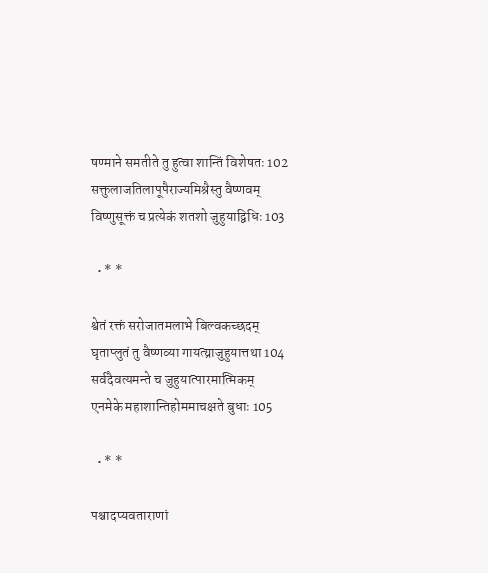षण्माने समतीते तु हुत्वा शान्तिं विशेषतः 102
सक्तुलाजतिलापूपैराज्यमिश्रैस्तु वैष्णवम्
विष्णुसूक्तं च प्रत्येकं शतशो जुहुयाद्विधिः 103

  • * *

श्वेतं रक्तं सरोजातमलाभे बिल्वकच्छदम्
घृताप्लुतं तु वैष्णव्या गायत्य्राजुहुयात्तथा 104
सर्वदैवत्यमन्ते च जुहुयात्पारमात्मिकम्
एनमेके महाशान्तिहोममाचक्षते बुधाः 105

  • * *

पश्चादप्यवताराणां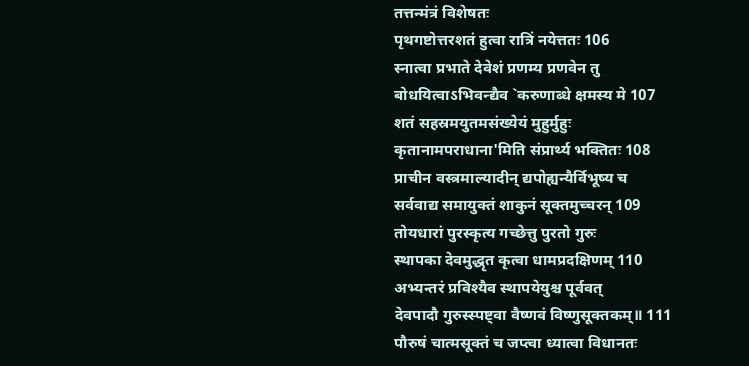तत्तन्मंत्रं विशेषतः
पृथगष्टोत्तरशतं हुत्वा रात्रिं नयेत्ततः 106
स्नात्वा प्रभाते देवेशं प्रणम्य प्रणवेन तु
बोधयित्वाऽभिवन्द्यैव `करुणाब्धे क्षमस्य मे 107
शतं सहस्रमयुतमसंख्येयं मुहुर्मुहुः
कृतानामपराधाना'मिति संप्रार्थ्य भक्तितः 108
प्राचीन वस्त्रमाल्यादीन्‌ द्यपोह्यन्यैर्विभूष्य च
सर्ववाद्य समायुक्तं शाकुनं सूक्तमुच्चरन्‌ 109
तोयधारां पुरस्कृत्य गच्छेत्तु पुरतो गुरुः
स्थापका देवमुद्धृत कृत्वा धामप्रदक्षिणम् 110
अभ्यन्तरं प्रविश्यैव स्थापयेयुश्च पूर्ववत्
देवपादौ गुरुस्स्पष्ट्वा वैष्णवं विष्णुसूक्तकम्॥ 111
पौरुषं चात्मसूक्तं च जप्त्वा ध्यात्वा विधानतः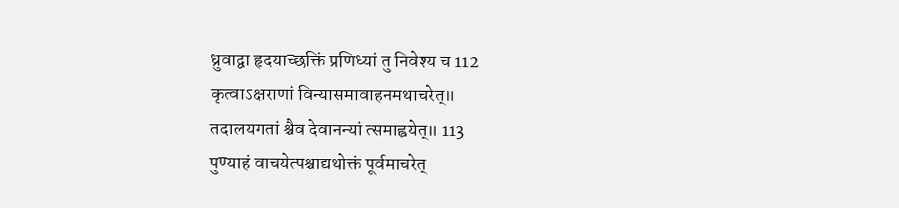ध्रुवाद्वा हृदयाच्छक्तिं प्रणिध्यां तु निवेश्य च 112
कृत्वाऽक्षराणां विन्यासमावाहनमथाचरेत्॥
तदालयगतां श्चैव देवानन्यां त्समाह्वयेत्॥ 113
पुण्याहं वाचयेत्पश्चाद्यथोक्तं पूर्वमाचरेत्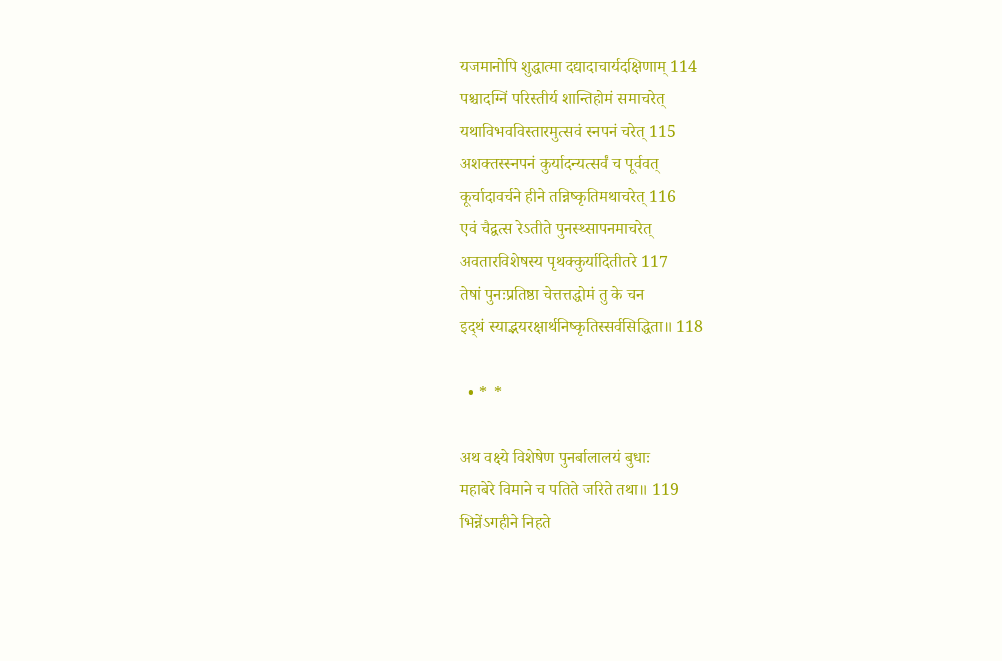यजमानोपि शुद्धात्मा दद्यादाचार्यदक्षिणाम् 114
पश्चादग्निं परिस्तीर्य शान्तिहोमं समाचरेत्
यथाविभवविस्तारमुत्सवं स्नपनं चरेत् 115
अशक्तस्स्नपनं कुर्यादन्यत्सर्वं च पूर्ववत्
कूर्चादावर्चने हीने तन्निष्कृतिमथाचरेत् 116
एवं चैद्वत्स रेऽतीते पुनस्थ्सापनमाचरेत्
अवतारविशेषस्य पृथक्कुर्यादितीतरे 117
तेषां पुनःप्रतिष्ठा चेत्तत्तद्धोमं तु के चन
इद्थं स्याद्भयरक्षार्थनिष्कृतिस्सर्वसिद्धिता॥ 118

  • * *

अथ वक्ष्ये विशेषेण पुनर्बालालयं बुधाः
महाबेरे विमाने च पतिते जरिते तथा॥ 119
भिन्नेंऽगहीने निहते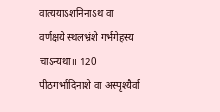वात्ययाऽशनिनाऽथ वा
वर्णक्षये स्थलभ्रंशे गर्भगेहस्य चाऽन्यथा॥ 120
पीठगर्भादिनाशे वा अस्पृश्यैर्वा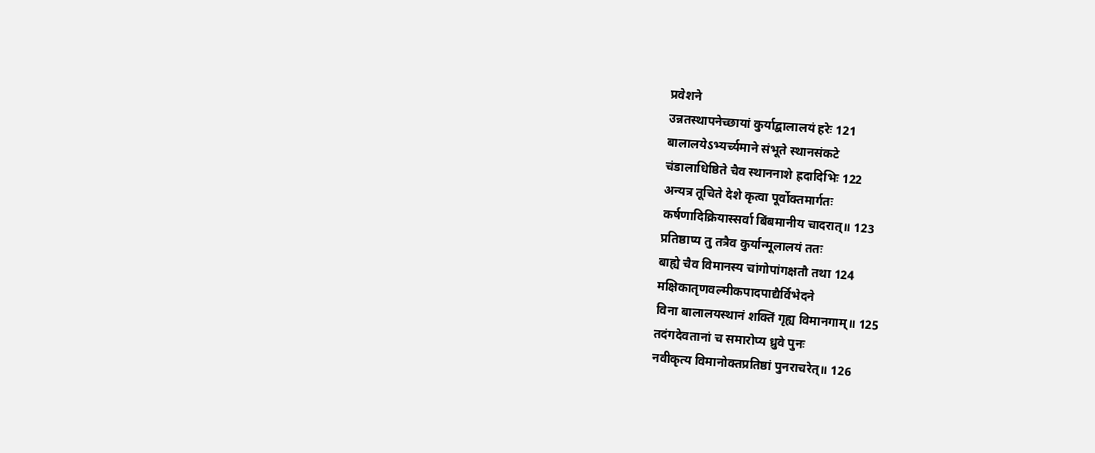प्रवेशने
उन्नतस्थापनेच्छायां कुर्याद्बालालयं हरेः 121
बालालयेऽभ्यर्च्यमाने संभूते स्थानसंकटे
चंडालाधिष्ठिते चैव स्थाननाशे ह्रदादिभिः 122
अन्यत्र तूचिते देशे कृत्वा पूर्वोक्तमार्गतः
कर्षणादिक्रियास्सर्वा बिंबमानीय चादरात्॥ 123
प्रतिष्ठाप्य तु तत्रैव कुर्यान्मूलालयं ततः
बाह्ये चैव विमानस्य चांगोपांगक्षतौ तथा 124
मक्षिकातृणवल्मीकपादपाद्यैर्विभेदने
विना बालालयस्थानं शक्तिं गृह्य विमानगाम्॥ 125
तदंगदेवतानां च समारोप्य ध्रुवे पुनः
नवीकृत्य विमानोक्तप्रतिष्ठां पुनराचरेत्॥ 126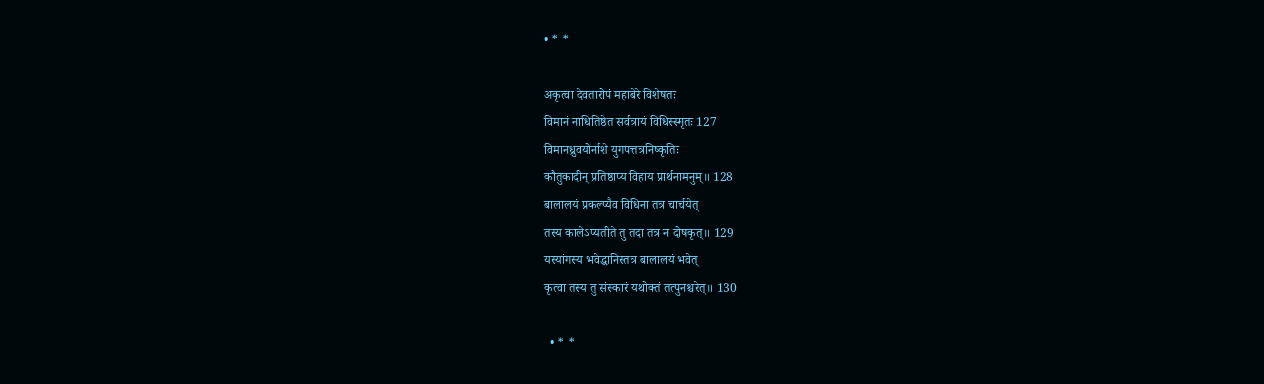• * *

अकृत्वा देवतारोपं महाबेरे विशेषतः
विमानं नाधितिष्ठेत सर्वत्रायं विधिस्स्मृतः 127
विमानध्रुवयोर्नाशे युगपत्तत्रनिष्कृतिः
कौतुकादीन्‌ प्रतिष्ठाप्य विहाय प्रार्थनामनुम्॥ 128
बालालयं प्रकल्प्यैव विधिना तत्र चार्चयेत्
तस्य कालेऽप्यतीते तु तदा तत्र न दोषकृत्॥ 129
यस्यांगस्य भवेद्धानिस्तत्र बालालयं भवेत्
कृत्वा तस्य तु संस्कारं यथोक्तं तत्पुनश्चरेत्॥ 130

  • * *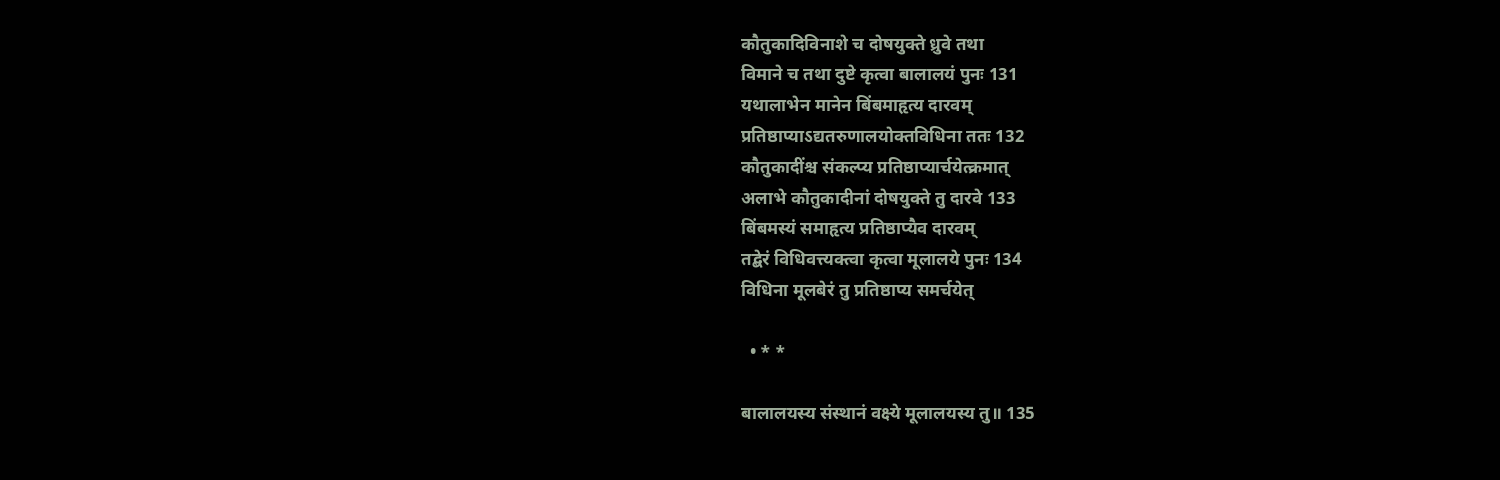कौतुकादिविनाशे च दोषयुक्ते ध्रुवे तथा
विमाने च तथा दुष्टे कृत्वा बालालयं पुनः 131
यथालाभेन मानेन बिंबमाहृत्य दारवम्
प्रतिष्ठाप्याऽद्यतरुणालयोक्तविधिना ततः 132
कौतुकादींश्च संकल्प्य प्रतिष्ठाप्यार्चयेत्क्रमात्
अलाभे कौतुकादीनां दोषयुक्ते तु दारवे 133
बिंबमस्यं समाहृत्य प्रतिष्ठाप्यैव दारवम्
तद्बेरं विधिवत्त्यक्त्वा कृत्वा मूलालये पुनः 134
विधिना मूलबेरं तु प्रतिष्ठाप्य समर्चयेत्

  • * *

बालालयस्य संस्थानं वक्ष्ये मूलालयस्य तु॥ 135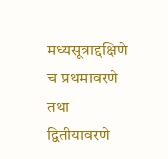मध्यसूत्राद्दक्षिणे च प्रथमावरणे तथा
द्वितीयावरणे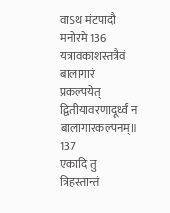वाऽथ मंटपादौ मनोरमे 136
यत्रावकाशस्तत्रैवं बालागारं प्रकल्पयेत्
द्वितीयावरणादूर्ध्वं न बालागारकल्पनम्॥ 137
एकादि तु त्रिहस्तान्तं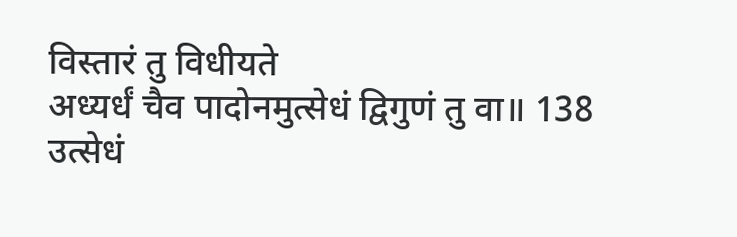विस्तारं तु विधीयते
अध्यर्धं चैव पादोनमुत्सेधं द्विगुणं तु वा॥ 138
उत्सेधं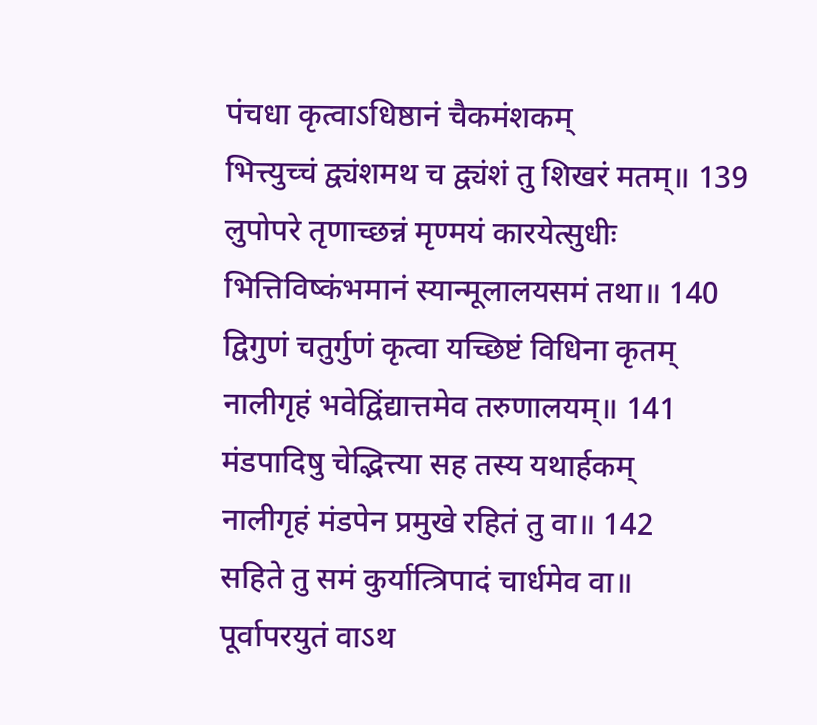पंचधा कृत्वाऽधिष्ठानं चैकमंशकम्
भित्त्युच्चं द्व्यंशमथ च द्व्यंशं तु शिखरं मतम्॥ 139
लुपोपरे तृणाच्छन्नं मृण्मयं कारयेत्सुधीः
भित्तिविष्कंभमानं स्यान्मूलालयसमं तथा॥ 140
द्विगुणं चतुर्गुणं कृत्वा यच्छिष्टं विधिना कृतम्
नालीगृहं भवेद्विंद्यात्तमेव तरुणालयम्॥ 141
मंडपादिषु चेद्भित्त्या सह तस्य यथार्हकम्
नालीगृहं मंडपेन प्रमुखे रहितं तु वा॥ 142
सहिते तु समं कुर्यात्त्रिपादं चार्धमेव वा॥
पूर्वापरयुतं वाऽथ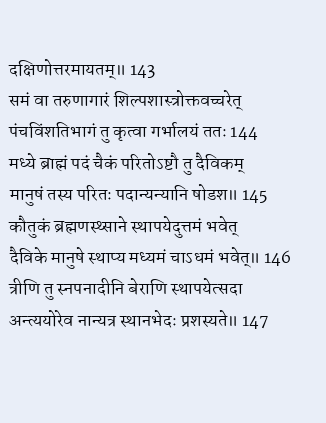दक्षिणोत्तरमायतम्॥ 143
समं वा तरुणागारं शिल्पशास्त्रोक्तवच्चरेत्
पंचविंशतिभागं तु कृत्वा गर्भालयं ततः 144
मध्ये ब्राह्मं पदं चैकं परितोऽष्टौ तु दैविकम्
मानुषं तस्य परितः पदान्यन्यानि षोडश॥ 145
कौतुकं ब्रह्मणस्थ्साने स्थापयेदुत्तमं भवेत्
दैविके मानुषे स्थाप्य मध्यमं चाऽधमं भवेत्॥ 146
त्रीणि तु स्नपनादीनि बेराणि स्थापयेत्सदा
अन्त्ययोरेव नान्यत्र स्थानभेदः प्रशस्यते॥ 147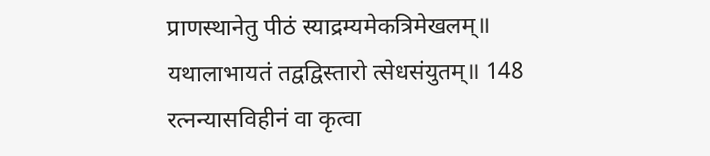प्राणस्थानेतु पीठं स्याद्रम्यमेकत्रिमेखलम्॥
यथालाभायतं तद्वद्विस्तारो त्सेधसंयुतम्॥ 148
रत्नन्यासविहीनं वा कृत्वा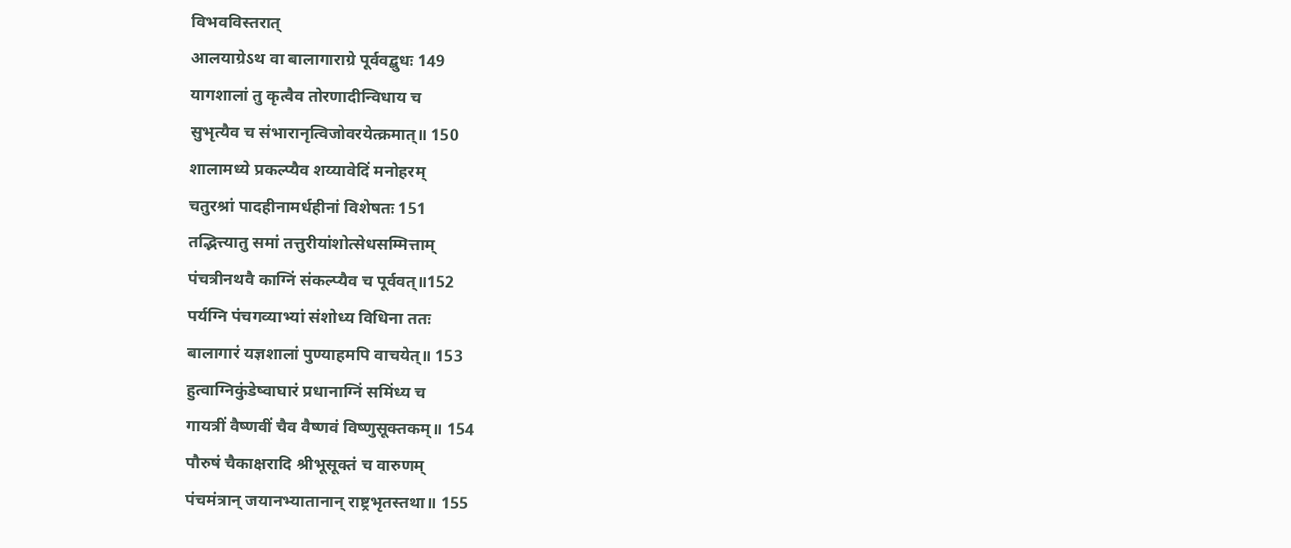विभवविस्तरात्
आलयाग्रेऽथ वा बालागाराग्रे पूर्ववद्बुधः 149
यागशालां तु कृत्वैव तोरणादीन्विधाय च
सुभृत्यैव च संभारानृत्विजोवरयेत्क्रमात्॥ 150
शालामध्ये प्रकल्प्यैव शय्यावेदिं मनोहरम्
चतुरश्रां पादहीनामर्धहीनां विशेषतः 151
तद्भित्त्यातु समां तत्तुरीयांशोत्सेधसम्मित्ताम्
पंचत्रीनथवै काग्निं संकल्प्यैव च पूर्ववत्॥152
पर्यग्नि पंचगव्याभ्यां संशोध्य विधिना ततः
बालागारं यज्ञशालां पुण्याहमपि वाचयेत्॥ 153
हुत्वाग्निकुंडेष्वाघारं प्रधानाग्निं समिंध्य च
गायत्रीं वैष्णवीं चैव वैष्णवं विष्णुसूक्तकम्॥ 154
पौरुषं चैकाक्षरादि श्रीभूसूक्तं च वारुणम्
पंचमंत्रान्‌ जयानभ्यातानान्‌ राष्ट्रभृतस्तथा॥ 155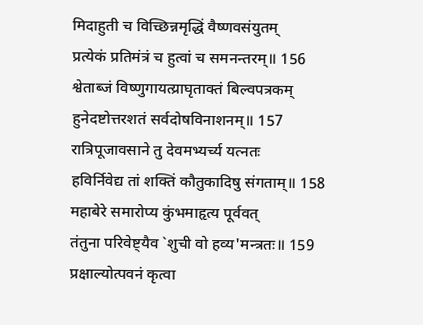मिदाहुती च विच्छिन्नमृद्धिं वैष्णवसंयुतम्
प्रत्येकं प्रतिमंत्रं च हुत्वां च समनन्तरम्॥ 156
श्वेताब्जं विष्णुगायत्य्राघृताक्तं बिल्वपत्रकम्
हुनेदष्टोत्तरशतं सर्वदोषविनाशनम्॥ 157
रात्रिपूजावसाने तु देवमभ्यर्च्य यत्नतः
हविर्निवेद्य तां शक्तिं कौतुकादिषु संगताम्॥ 158
महाबेरे समारोप्य कुंभमाहृत्य पूर्ववत्
तंतुना परिवेष्ट्यैव `शुची वो हव्य'मन्त्रतः॥ 159
प्रक्षाल्योत्पवनं कृत्वा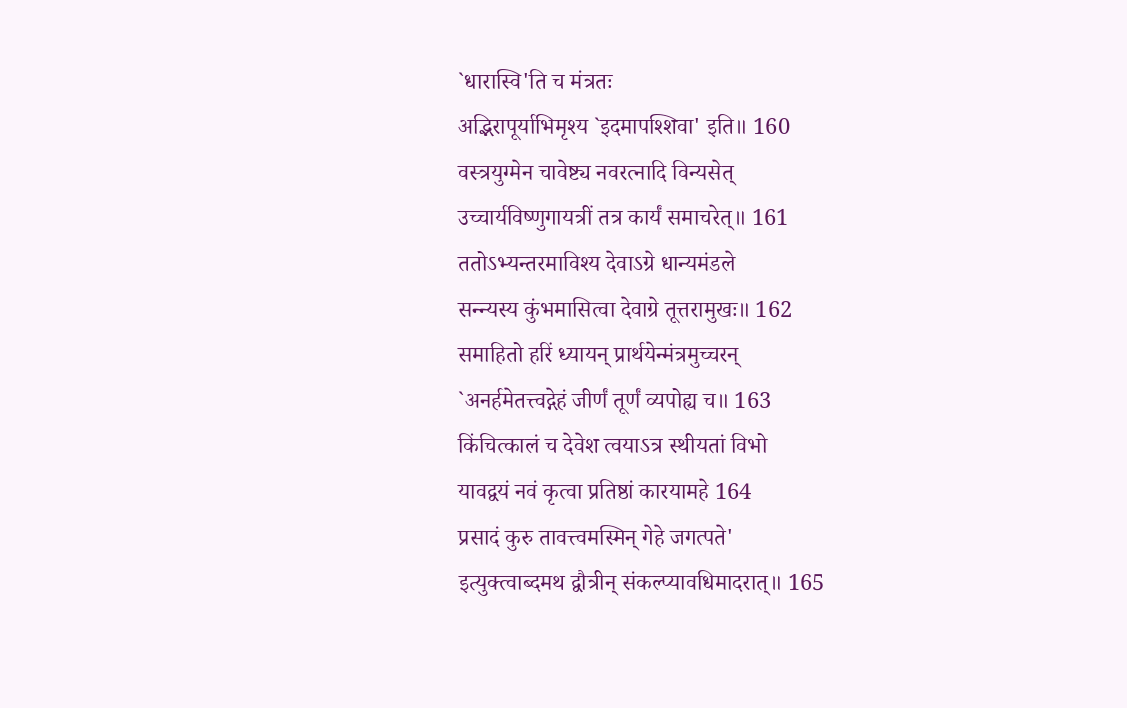`धारास्वि'ति च मंत्रतः
अद्भिरापूर्याभिमृश्य `इदमापश्शिवा' इति॥ 160
वस्त्रयुग्मेन चावेष्ट्य नवरत्नादि विन्यसेत्
उच्चार्यविष्णुगायत्रीं तत्र कार्यं समाचरेत्॥ 161
ततोऽभ्यन्तरमाविश्य देवाऽग्रे धान्यमंडले
सन्न्यस्य कुंभमासित्वा देवाग्रे तूत्तरामुखः॥ 162
समाहितो हरिं ध्यायन्‌ प्रार्थयेन्मंत्रमुच्चरन्‌
`अनर्हमेतत्त्वद्गेहं जीर्णं तूर्णं व्यपोह्य च॥ 163
किंचित्कालं च देवेश त्वयाऽत्र स्थीयतां विभो
यावद्वयं नवं कृत्वा प्रतिष्ठां कारयामहे 164
प्रसादं कुरु तावत्त्वमस्मिन्‌ गेहे जगत्पते'
इत्युक्त्वाब्दमथ द्वौत्रीन्‌ संकल्प्यावधिमादरात्‌॥ 165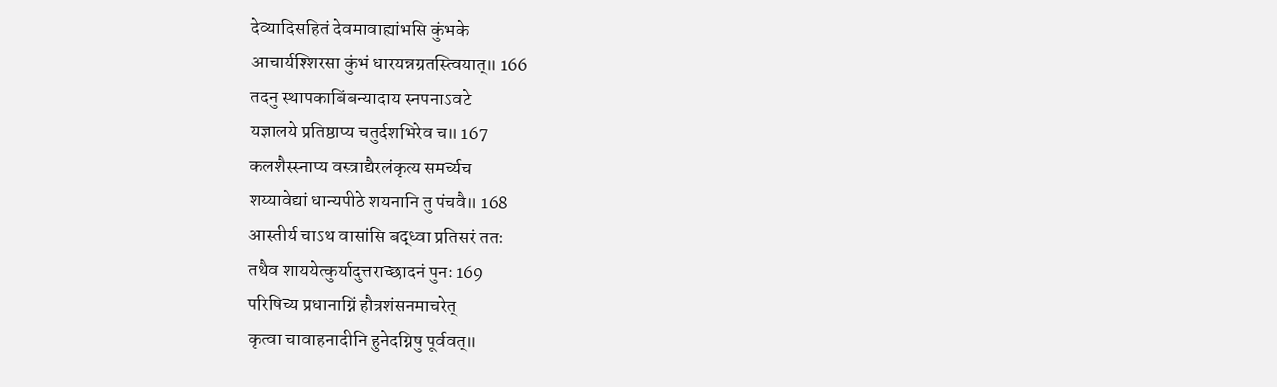देव्यादिसहितं देवमावाह्यांभसि कुंभके
आचार्यश्शिरसा कुंभं धारयन्नग्रतस्त्वियात्॥ 166
तदनु स्थापकाबिंबन्यादाय स्नपनाऽवटे
यज्ञालये प्रतिष्ठाप्य चतुर्दशभिरेव च॥ 167
कलशैस्स्नाप्य वस्त्राद्यैरलंकृत्य समर्च्यच
शय्यावेद्यां धान्यपीठे शयनानि तु पंचवै॥ 168
आस्तीर्य चाऽथ वासांसि बद्ध्वा प्रतिसरं ततः
तथैव शाययेत्कुर्यादुत्तराच्छादनं पुनः 169
परिषिच्य प्रधानाग्निं हौत्रशंसनमाचरेत्
कृत्वा चावाहनादीनि हुनेदग्निषु पूर्ववत्॥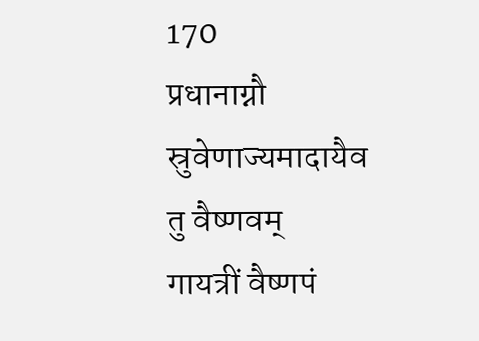170
प्रधानाग्नौ स्रुवेणाज्यमादायैव तु वैष्णवम्
गायत्रीं वैष्णपं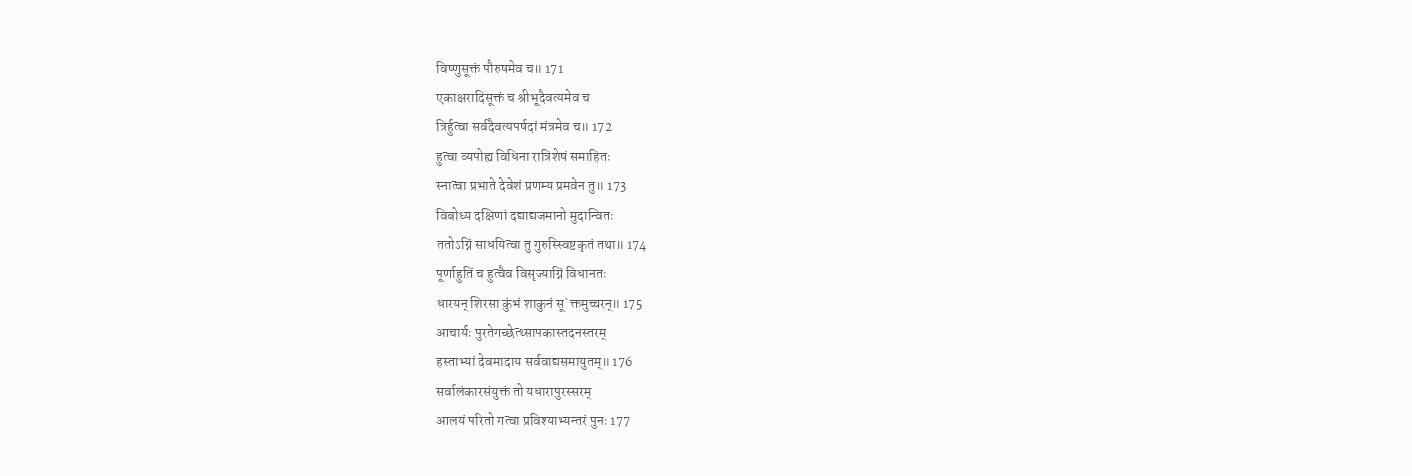विष्णुसूक्तं पौरुषमेव च॥ 171
एकाक्षरादिसूक्तं च श्रीभूदैवत्यमेव च
त्रिर्हुत्वा सर्वदैवत्यपर्षदां मंत्रमेव च॥ 172
हुत्वा व्यपोह्य विधिना रात्रिशेषं समाहितः
स्नात्वा प्रभाते देवेशं प्रणम्य प्रमवेन तु॥ 173
विबोध्य दक्षिणां दद्याद्यजमानो मुदान्वितः
ततोऽग्निं साधयित्वा तु गुरुस्स्विष्टकृतं तथा॥ 174
पूर्णाहुतिं च हुत्वैव विसृज्याग्निं विधानतः
धारयन्‌ शिरसा कुंभं शाकुनं सू`क्तमुच्चरन्‌॥ 175
आचार्यः पुरतेगच्छेत्थ्सापकास्तदनस्तरम्
हस्ताभ्यां देवमादाय सर्ववाद्यसमायुतम्॥ 176
सर्वालंकारसंयुक्तं तो यधारापुरस्सरम्
आलयं परितो गत्वा प्रविश्याभ्यन्तरं पुनः 177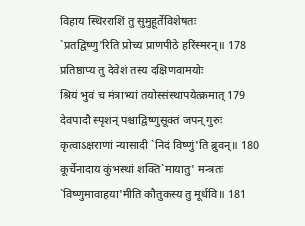विहाय स्थिरराशिं तु सुमुहूर्तेविशेषतः
`प्रतद्विष्णु'रिति प्रोच्य प्राणपीठे हरिंस्मरन्‌॥ 178
प्रतिष्ठाप्य तु देवेशं तस्य दक्षिणवामयोः
श्रियं भुवं च मंत्राभ्यां तयोस्संस्थापयेत्क्रमात् 179
देवपादौ स्पृशन्‌ पश्चाद्विष्णुसूक्तं जपन्‌ गुरुः
कृत्वाऽक्षराणां न्यासादी `निदं विष्णुं'ति ब्रुवन्‌॥ 180
कूर्चेनादाय कुंभस्थां शक्ति`मायातु' मन्त्रतः
`विष्णुमावाहया'मीति कौतुकस्य तु मूर्धवि॥ 181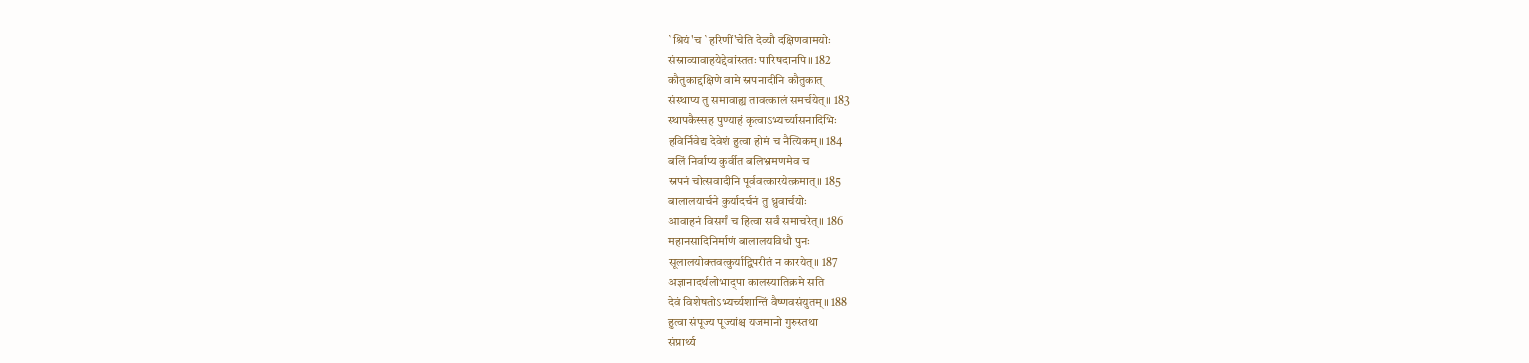`श्रियं'च `हरिणीं'चेति देव्यौ दक्षिणवामयोः
संस्राव्यावाहयेद्देवांस्ततः पारिषदानपि॥ 182
कौतुकाद्दक्षिणे वामे स्नपनादीनि कौतुकात्
संस्थाप्य तु समावाह्य तावत्कालं समर्चयेत्॥ 183
स्थापकैस्सह पुण्याहं कृत्वाऽभ्यर्च्यासनादिभिः
हविर्निवेद्य देवेशं हुत्वा होमं च नैत्यिकम्॥ 184
बलिं निर्वाप्य कुर्वीत बलिभ्रमणमेव च
स्नपनं चोत्सवादीनि पूर्ववत्कारयेत्क्रमात्॥ 185
बालालयार्चने कुर्यादर्चनं तु ध्रुवार्चयोः
आवाहनं विसर्गं च हित्वा सर्वं समाचरेत्॥ 186
महानसादिनिर्माणं बालालयविधौ पुनः
सूलालयोक्तवत्कुर्याद्विपरीतं न कारयेत्॥ 187
अज्ञानादर्थलोभाद्पा कालस्यातिक्रमे सति
देवं विशेषतोऽभ्यर्च्यशान्तिं वैष्णवसंयुतम्॥ 188
हुत्वा संपूज्य पूज्यांश्च यजमानो गुरुस्तथा
संप्रार्थ्य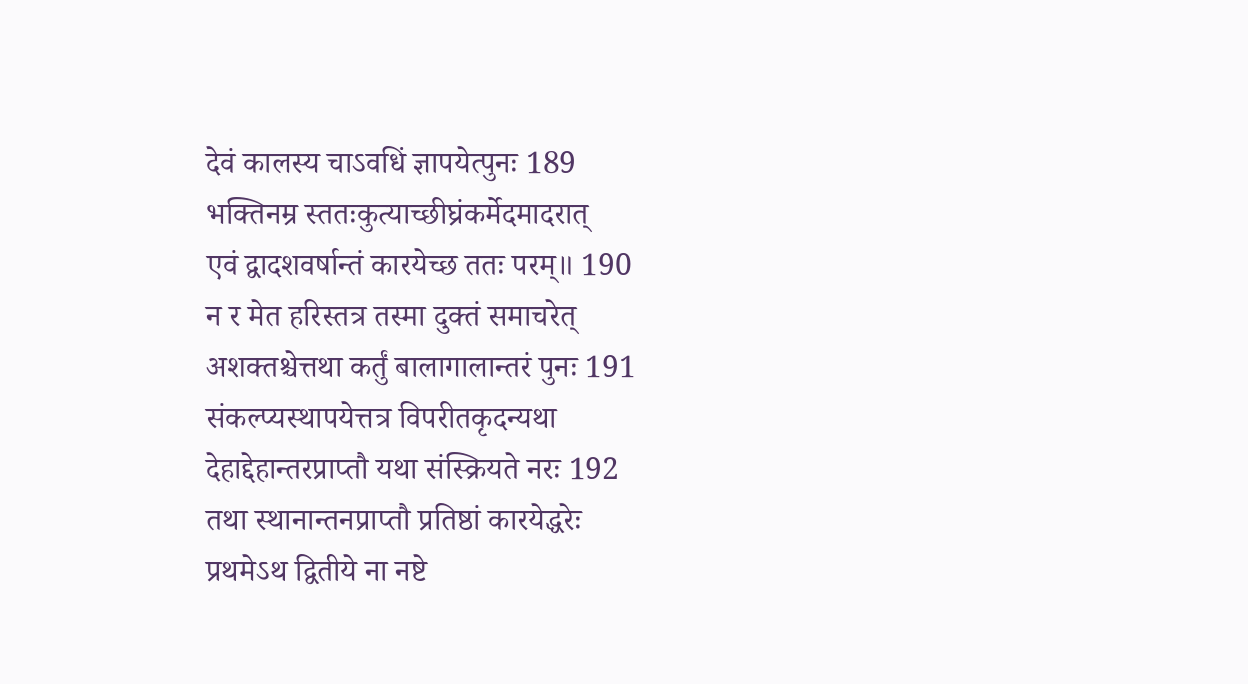देवं कालस्य चाऽवधिं ज्ञापयेत्पुनः 189
भक्तिनम्र स्ततःकुत्याच्छीघ्रंकर्मेदमादरात्
एवं द्वादशवर्षान्तं कारयेच्छ ततः परम्॥ 190
न र मेत हरिस्तत्र तस्मा दुक्तं समाचरेत्
अशक्तश्चेत्तथा कर्तुं बालागालान्तरं पुनः 191
संकल्प्यस्थापयेत्तत्र विपरीतकृदन्यथा
देहाद्देहान्तरप्राप्तौ यथा संस्क्रियते नरः 192
तथा स्थानान्तनप्राप्तौ प्रतिष्ठां कारयेद्धरेः
प्रथमेऽथ द्वितीये ना नष्टे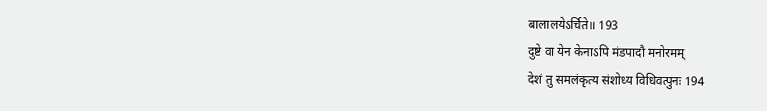बालालयेऽर्चिते॥ 193
दुष्टे वा येन केनाऽपि मंडपादौ मनोरमम्
देशं तु समलंकृत्य संशोध्य विधिवत्पुनः 194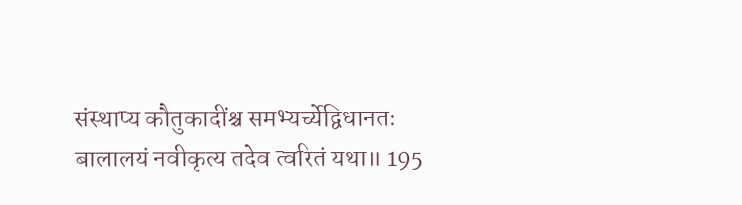संस्थाप्य कौतुकादींश्च समभ्यर्च्येद्विधानतः
बालालयं नवीकृत्य तदेव त्वरितं यथा॥ 195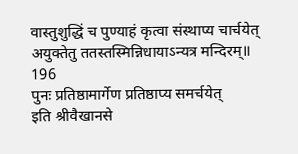वास्तुशुद्धिं च पुण्याहं कृत्वा संस्थाप्य चार्चयेत्
अयुक्तेतु ततस्तस्मिन्निधायाऽन्यत्र मन्दिरम्॥ 196
पुनः प्रतिष्ठामार्गेण प्रतिष्ठाप्य समर्चयेत्
इति श्रीवैखानसे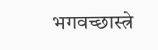भगवच्छास्त्रे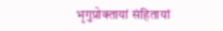भृगुप्रोक्तायां संहितायां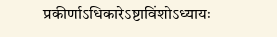प्रकीर्णाऽधिकारेऽष्टाविंशोऽध्यायः